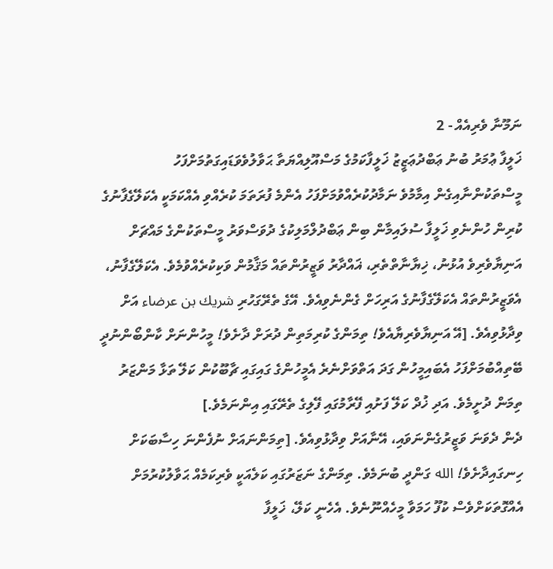ނަމޫނާ ވެރިއެއް - 2
ޚަލީފާ ޢުމަރު ބުނު ޢަބްދުޢަޒީޒު ޚަލީފާކަމުގެ މަސްއޫލިއްޔަތާ ޙަވާލުވެވަޑައިގަތުމަށްފަހު މީސްތަކުންނާއިގެން އިމާމުވެ ނަމާދުކުރެއްވުމަށްފަހު އެންމެ ފުރަތަމަ ކުރެއްވި އެއްކަމަކީ އެކަލޭގެފާނުގެ ކުރިން ހުންނެވި ޚަލީފާ ސުލައިމާން ބިން ޢަބްދުލްމަލިކުގެ ދުވަސްވަރު މީސްތަކުންގެ މައްޗަށް އަނިޔާވެރިވެ އުޅުނު، ޚިޔާނާތްތެރި، ޣައްދާރު ވަޒީރުންތައް މަޤާމުން ވަކިކުރެއްވުމެވެ. އެކަލޭގެފާނު، އެވަޒީރުންތައް އެކަލޭގެފާނުގެ އަރިހަށް ގެންނެވިއެވެ. އޭގެ ތެރޭގަހުރި شريك بن عرضاء އަށް ވިދާޅުވިއެވެ. [އޭ އަނިޔާވެރިޔާއެވެ! ތިމަންގެ ކުރިމަތިން ދުރަށް ދާށެވެ! މީހުންނަށް ކާންބޯންނުދީ ބޭތިއްބުމަށްފަހު އެބައިމީހުން ގަދަ އަތްވަށްނެރެ އެމީހުންގެ ގައިގައި ޗާބޫކުން ކަލޭ ތަޅާ މަންޒަރު ތިމަން ދުށީމެވެ. އަދި ޚުދް ކަލޭ ފަށުއި ފޭރާމުގައި ފޭލިގެ ތެރޭގައި އިންނަމެވެ.]
ދެން ދެވަނަ ވަޒީރުގެންނަވައި، އޭނާއަށް ވިދާޅުވިއެވެ. [ތިމަންނައަށް ނުފެންނަ ހިސާބަކަށް ހިނގައިދާށެވެ! الله ގަންދީ ބުނަމެވެ. ތިމަންގެ ނަޒަރުގައި ކަލެއަކީ ވެރިކަމެއް ޙަވާލުކުރުމަށް އެއްގޮތަކަށްވެސް ކުފޫ ހަމަވާ މީހެއްނޫނެވެ. އެހެނީ ކަލޭ، ޚަލީފާ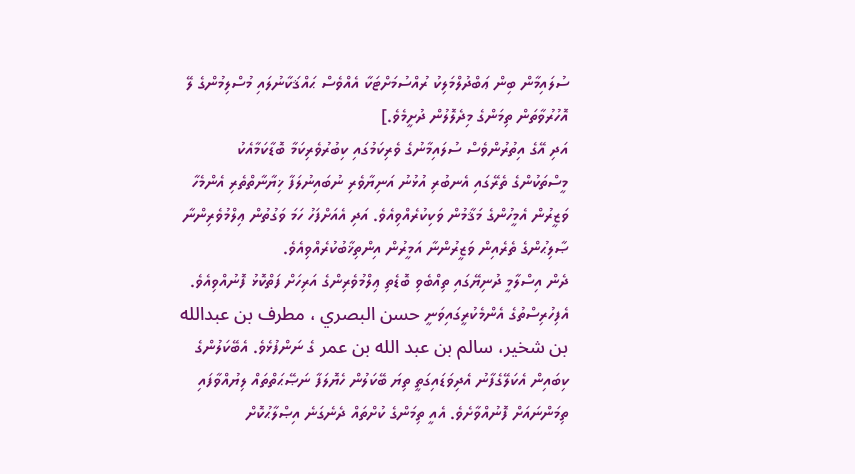ސުލައިމާން ބިން ޢަބްދުލްމަލިކު ރުއްސުމަށްޓަކާ އެއްވެސް ޙައްޤަކާނުލައި މުސްލިމުންގެ ލޭ އޮހުރުވާތަން ތިމަންގެ މިދެލޮލުން ދުށީމެވެ.]
އަދި އޭގެ އިތުރުންވެސް ސުލައިމާނުގެ ވެރިކަމުގައި ކިބުރުވެރިކަމާ ބޮޑާކަމާއެކު މީސްތަކުންގެ ތެރޭގައި އެނބުރި އުޅުނު އަނިޔާވެރި ނުބައިނުލަފާ ޚިޔާނާތްތެރި އެންމެހާ ވަޒީރުން އެމީހުންގެ މަޤާމުން ވަކިކުރެއްވިއެވެ. އަދި އެއަށްފަހު ހަމަ ވަގުތުން ޢިލްމުވެރިންނާ ޞާލިޙުންގެ ތެރެއިން ވަޒީރުންނާ އަމީރުން އިންތިޚާބުކުރެއްވިއެވެ.
ދެން އިސްލާމީ ދުނިޔޭގައި ތިއްބެވި ބޮޑެތި ޢިލްމުވެރިންގެ އަރިހަށް ފަތްކޮޅު ފޮނުއްވިއެވެ. އެފިހުރިސްތުގެ އެންމެކުރީގައިވަނީ حسن البصري ، مطرف بن عبدالله بن شخير، سالم بن عبد الله بن عمر ގެ ނަންފުޅެވެ. އެބޭކަލުންގެ ކިބައިން އެކަލޭގެފާނު އެދިވަޑައިގަތީ ތިޔަ ބޭކަލުން ހެޔޮލަފާ ނަޞޭޙަތްތައް ލިޔުއްވާފައި ތިމަންނައަށް ފޮނުއްވާށެވެ. އެއީ ތިމަންގެ ކުށްތައް ދެނެގަނެ އިޞްލާޙުކޮށް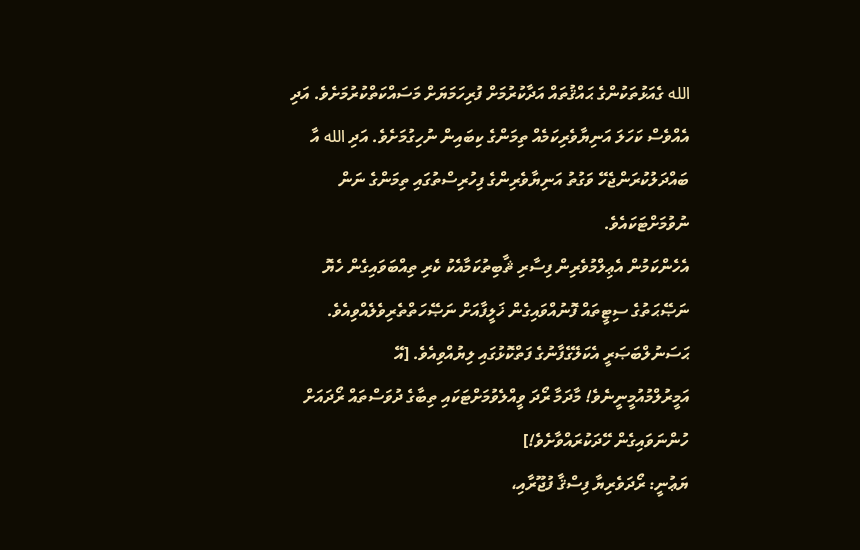الله ގެއަޅުތަކުންގެ ޙައްޤުތައް އަދާކުރުމަށް ފުރިހަމަޔަށް މަސައްކަތްކުރުމަށެވެ. އަދި އެއްވެސް ކަހަލަ އަނިޔާވެރިކަމެއް ތިމަންގެ ކިބައިން ނުހިގުމަށެވެ. އަދި الله އާ ބައްދަލުކުރަންޖެހޭ ވަގުތު އަނިޔާވެރިންގެ ފިހުރިސްތުގައި ތިމަންގެ ނަން ނުވުމަށްޓަކައެވެ.
އެހެންކަމުން އެޢިލްމުވެރިން ފިސާރި ޘާބިތުކަމާއެކު ކެރި ތިއްބަވައިގެން ހެޔޮ ނަޞޭޙަތުގެ ސިޓީތައް ފޮނުއްވައިގެން ޚަލީފާއަށް ނަޞޭހަތްތެރިވެލެއްވިއެވެ. ޙަސަނުލްބަޞަރީ އެކަލޭގެފާނުގެ ފަތްކޮޅުގައި ލިޔުއްވިއެވެ. [އޭ އަމީރުލްމުއުމީނީނެވެ! މާދަމާ ރޯދަ ވީއްލެވުމަށްޓަކައި ތިބާގެ ދުވަސްތައް ރޯދައަށް ހުންނަވައިގެން ހޭދަކުރައްވާށެވެ!]
ޔަޢުނީ: ރޯދަވެރިޔާ ފިސްޤާ ފުޖޫރާއި،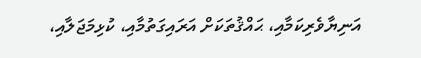އަނިޔާވެރިކަމާއި، ޙައްޤުތަކަށް އަރައިގަތުމާއި، ކުޅިމަޖަލާއި،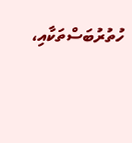ހުތުރުބަސްތަކާއި،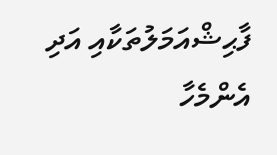ފާޙިޝްއަމަލުތަކާއި އަދި އެންމެހާ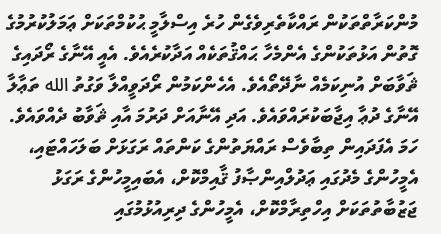މުންކަރާތްތަކުން ރައްކާތެރިވެގެން ހުރެ އިސްލާމީ ޙުކުމްތަކަށް ޢަމަލުކުރުމުގެ ގޮތުން އަޅުތަކުންގެ އެންމެހާ ޙައްޤުތަކެއް އަދާކުރެއެވެ. އެއީ އޭނާގެ ރޯދައިގެ ޘަވާބަށް އުނިކަމެއް ނާދޭތޯއެވެ. އެހެންކަމުން ރޯދަވީއްލާ ވަގުތު الله ތަޢާލާ އޭނާގެ ދުޢާ އިޖާބަކުރައްވައެވެ. އަދި އޭނާއަށް ދަރުމަ އާއި ޘަވާބު ދެއްވައެވެ. ހަމަ އެފަދައިން ތިބާވެސް ރައްޔަތުންގެ ކަންތައް ރަގަޅަށް ބަލަހައްޓައި، އެމީހުންގެ މެދުގައި ޢަދުލްއިންޞާފު ޤާއިމްކޮށް، އެބައިމީހުންގެ ރަގަޅު ޖަޒުބާތުތަކަށް އިހްތިރާމްކޮށް، އެމީހުންގެ ދިރިއުޅުމުގައި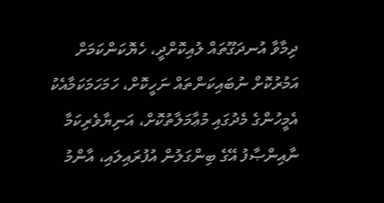ދިމާވާ އުނދަގޫތައް ލުއިކޮށްދީ، ހެޔޮކަންކަމަށް އަމުރުކޮށް ނުބައިކަންތައް ނަހީކޮށް، ހަމަހަމަކަމާއެކު އެމީހުންގެ މެދުގައި މުޢާމަލާތުކޮށް، އަނިޔާވެރިކަމާ ނާއިންޞާފު އޭގެ ބިންގަލުން އުފުރައިލައި، އާންމު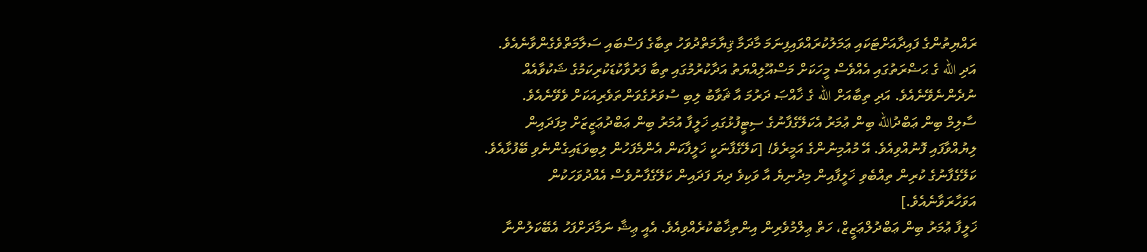ރައްޔިތުންގެ ފައިދާއަށްޓަކައި ޢަމަލުކުރައްވައިފިނަމަ މާދަމާ ޤިޔާމަތްދުވަހު ތިބާގެ ފަސްބައި ސަލާމަތްވެގެންވާނެއެވެ. އަދި الله ގެ ޙަޟްރަތުގައި އެއްވެސް މީހަކަށް މަސްއޫލިއްޔަތު އަދާކުރުމުގައި ތިބާ ފަރުވާކުޑަކުރިކަމުގެ ޝަކުވާއެއް ނުދެންނެވޭނެއެވެ. އަދި ތިބާއަށް الله ގެ ޚާއްޞަ ދަރުމަ އާ ޘަވާބު ލިބި ސުވަރުގެވަންތަވެރިއަކަށް ވެވޭނެއެވެ.
ސާލިމް ބިން ޢަބްދުالله ބިން ޢުމަރު އެކަލޭގެފާނުގެ ސިޓީފުޅުގައި ޚަލީފާ އުމަރު ބިން ޢަބްދުޢަޒީޒަށް މިފަދައިން ލިޔުއްވާފައި ފޮނުއްވިއެވެ. އޭ މުއުމިނުންގެ އަމީރެވެ! [ކަލޭގެފާނަކީ ޚަލީފާކަން އެންމެފަހުން ލިބިވަޑައިގެންނެވި ބޭފުޅާއެވެ. ކަލޭގެފާނުގެ ކުރިން ތިއްބެވި ޚަލީފާއިން މިދުނިޔެ އާ ވަކިވެ ދިޔަ ފަދައިން ކަލޭގެފާނުވެސް އެއްދުވަހަކުން އަވަހާރަވާނެއެވެ.]
ޚަލީފާ ޢުމަރު ބިން ޢަބްދުލްޢަޒީޒް، ހަތް ޢިލްމުވެރިން އިންތިޚާބުކުރެއްވިއެވެ. އެއީ ޢިޝާ ނަމާދަށްފަހު އެބޭކަލުންނާ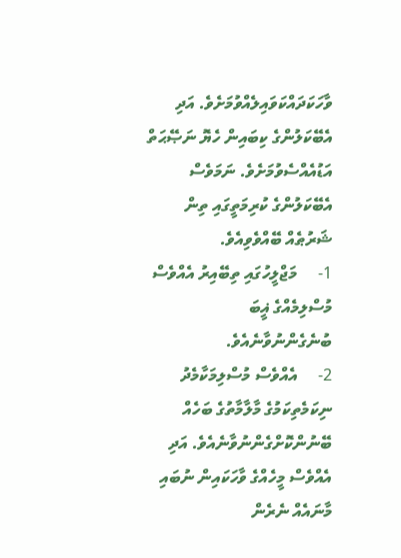ވާހަކަދައްކަވައިލެއްވުމަށެވެ. އަދި އެބޭކަލުންގެ ކިބައިން ހެޔޮ ނަޞޭޙަތް އަޑުއެއްސެވުމަށެވެ. ނަމަވެސް އެބޭކަލުންގެ ކުރިމަތީގައި ތިން ޝަރުޠެއް ބޭއްވެވިއެވެ.
1-     މަޖްލީހުގައި ތިބޭއިރު އެއްވެސް މުސްލިމެއްގެ ޣީބަ ބުނެގެންނުވާނެއެވެ.
2-     އެއްވެސް މުސްލިމަކާމެދު ނިކަމެތިކަމުގެ މާލާމާތުގެ ބަހެއް ބޭނުންކޮށްގެންނުވާނެއެވެ. އަދި އެއްވެސް މީހެއްގެ ވާހަކައިން ނުބައި މާނައެއް ނެރެން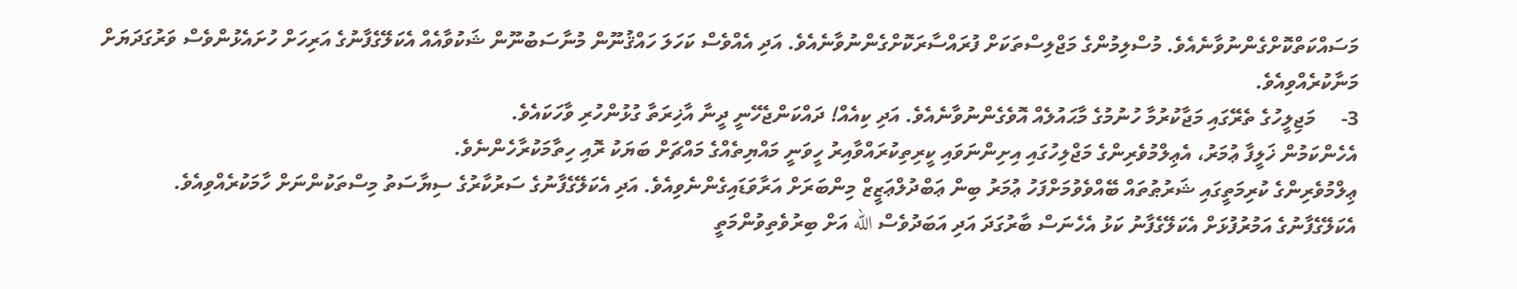މަސައްކަތްކޮށްގެންނުވާނެއެވެ. މުސްލިމުންގެ މަޖްލިސްތަކަށް ފުރައްސާރަކޮށްގެންނުވާނެއެވެ. އަދި އެއްވެސް ކަހަލަ ހައްޤުނޫން މުނާސަބުނޫން ޝަކުވާއެއް އެކަލޭގެފާނުގެ އަރިހަށް ހުށައެޅުންވެސް ވަރުގަދަޔަށް މަނާކުރެއްވިއެވެ.
3-     މަޖިލީހުގެ ތެރޭގައި މަޖާކުރުމާ ހުނުމުގެ މާޙައުލެއް އޮވެގެންނުވާނެއެވެ. އަދި ކިއެއް! ދައްކަންޖެހޭނީ ދީނާ އާޚިރަތާ ގުޅުންހުރި ވާހަކައެވެ.
އެހެންކަމުން ޚަލީފާ ޢުމަރު، އެޢިލްމުވެރިންގެ މަޖްލިހުގައި އިށިންނަވައި ކީރިތިކުރައްވާއިރު ހީވަނީ މައްޔިތެއްގެ މައްޗަށް ބަޔަކު ރޮއި ހިތާމަކުރާހެންނެވެ.
ޢިލްމުވެރިންގެ ކުރިމަތީގައި ޝަރުޠުތައް ބޭއްވެވުމަށްފަހު ޢުމަރު ބިން ޢަބްދުލްޢަޒީޒް މިންބަރަށް އަރާވަޑައިގެންނެވިއެވެ. އަދި އެކަލޭގެފާނުގެ ސަރުކާރުގެ ސިޔާސަތު މިސްތަކުންނަށް ހާމަކުރެއްވިއެވެ. އެކަލޭގެފާނުގެ އަމުރުފުޅަށް އެކަލޭގެފާނު ކަޅު އެހެނަސް ބާރުގަދަ އަދި އަބަދުވެސް الله އަށް ބިރުވެތިވުންމަތީ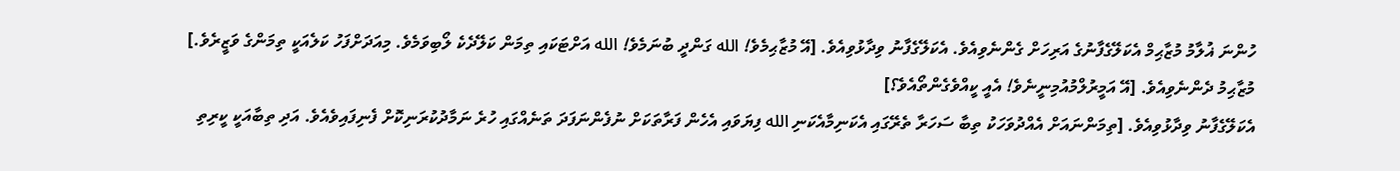ހުންނަ ޣުލާމު މުޒާޙިމް އެކަލޭގެފާނުގެ އަރިހަށް ގެންނެވިއެވެ. އެކަލޭގެފާނު ވިދާޅުވިއެވެ. [އޭ މުޒާޙިމެވެ! الله ގަންދީ ބުނަމެވެ! الله އަށްޓަކައި ތިމަން ކަލޭދެކެ ލޯބިވަމެވެ. މިއަދަށްފަހު ކަލެއަކީ ތިމަންގެ ވަޒީރެވެ.]
މުޒާޙިމު ދެންނެވިއެވެ. [އޭ އަމީރުލްމުއުމިނީނެވެ! އެއީ ކީއްވެގެންތޯއެވެ؟]
އެކަލޭގެފާނު ވިދާޅުވިއެވެ. [ތިމަންނައަށް އެއްދުވަހަކު ތިބާ ސަހަރާ ތެރޭގައި އެކަނިމާއެކަނި الله ފިޔަވައި އެހެން ފަރާތަކަށް ނުފެންނަފަދަ ތަނެއްގައި ހުރެ ނަމާދުކުރަނިކޮށް ފެނިފައިވެއެވެ. އަދި ތިބާއަކީ ކީރިތި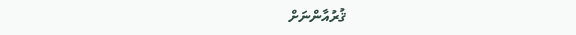ޤުރުއާންނަށް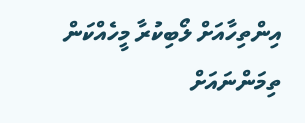އިންތިހާއަށް ލޯބިކުރާ މީހެއްކަން ތިމަންނައަށް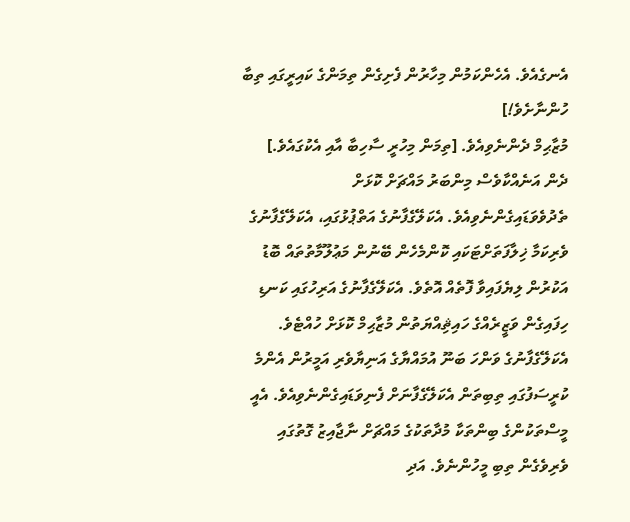އެނގެއެވެ. އެހެންކަމުން މިހާރުން ފެށިގެން ތިމަންގެ ކައިރީގައި ތިބާ ހުންނާށެވެ!]
މުޒާޙިމް ދެންނެވިއެވެ. [ތިމަން މިހުރީ ސާހިބާ އާއި އެކުގައެވެ.]
ދެން އަނެއްކާވެސް މިންބަރު މައްޗަށް ކޮޅަށް ތެދުވެވަޑައިގެންނެވިއެވެ. އެކަލޭގެފާނުގެ އަތްޕުޅުގައި، އެކަލޭގެފާނުގެ ވެރިކަމާ ޚިލާފަތަށްޓަކައި ކޮންމެހެން ބޭނުން މަޢުލޫމާތުތައް ބޮޑު އަކުރުން ލިޔެފައިވާ ފޮތެއް އޮތެވެ. އެކަލޭގެފާނުގެ އަރިހުގައި ކަނޑި ހިފައިގެން ވަޒީރެއްގެ ހައިޘިއްޔަތުން މުޒާޙިމް ކޮޅަށް ހުއްޓެވެ. އެކަލޭގެފާނުގެ ވަންހަ ބަނޫ އުމައްޔާގެ އަނިޔާވެރި އަމީރުން އެންމެ ކުރީސަފުގައި ތިބިތަން އެކަލޭގެފާނަށް ފެނިވަޑައިގެންނެވިއެވެ. އެއީ މީސްތަކުންގެ ބިންތަކާ މުދާތަކުގެ މައްޗަށް ނާޖާއިޒު ގޮތުގައި ވެރިވެގެން ތިބި މީހުންނެވެ. އަދި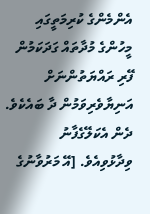އެންމެންގެ ކުރިމަތީގައި މީހުންގެ މުދާތައް ގަދަކަމުން ފޭރި ރައްޔަތުންނަށް އަނިޔާވެރިވަމުން ދާ ބައެކެވެ.
ދެން އެކަލޭގެފާނު ވިދާޅުވިއެވެ. [އޭ މަރުވާނުގެ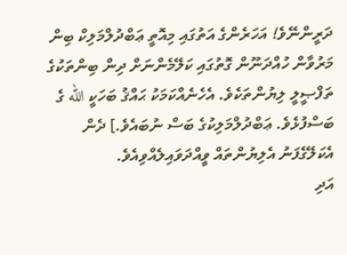ދަރީންނޭވެ! އަހަރެންގެ އަތުގައި މިއޮތީ ޢަބްދުލްމަލިކް ބިން މަރުވާން ހުއްދަނޫން ގޮތުގައި ކަލޭމެންނަށް ދިން ބިންތަކުގެ ތަފްޞީލީ ލިޔުންތަކެވެ. އެހެނެއްކަމަކު ޙައްޤު ބަހަކީ الله ގެ ބަސްފުޅެވެ. ޢަބްދުލްމަލިކުގެ ބަސް ނުބައެވެ.] ދެން އެކަލޭގެފަނު އެލިޔުންތައް ވީއްދަވައިލެއްވިއެވެ.
އަދި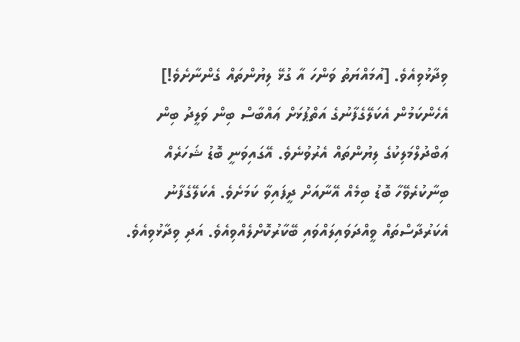ވިދާޅުވިއެވެ. [އުމައްޔަތު ވަންހަ އާ ގުޅޭ ލިޔުންތައް ގެންނާށެވެ!] އެހެންކަމުން އެކަލޭގެފާނުގެ އަތްޕުޅަށް ޢައްބާސް ބިން ވަލީދު ބިން ޢަބްދުލްމަލިކުގެ ލިޔުންތައް އެރުވުނެވެ. އޭގައިވަނީ ބޮޑު ޝަހަރެއް ބިނާކުރެވޭހާ ބޮޑު ބިމެއް އޭނާއަށް ދީފައިވާ ކަމަށެވެ. އެކަލޭގެފާނު އެކަރުދާސްތައް ވީއްދަވައިލައްވައި ބޭކާރުކޮށްލެއްވިއެވެ. އަދި ވިދާޅުވިއެވެ.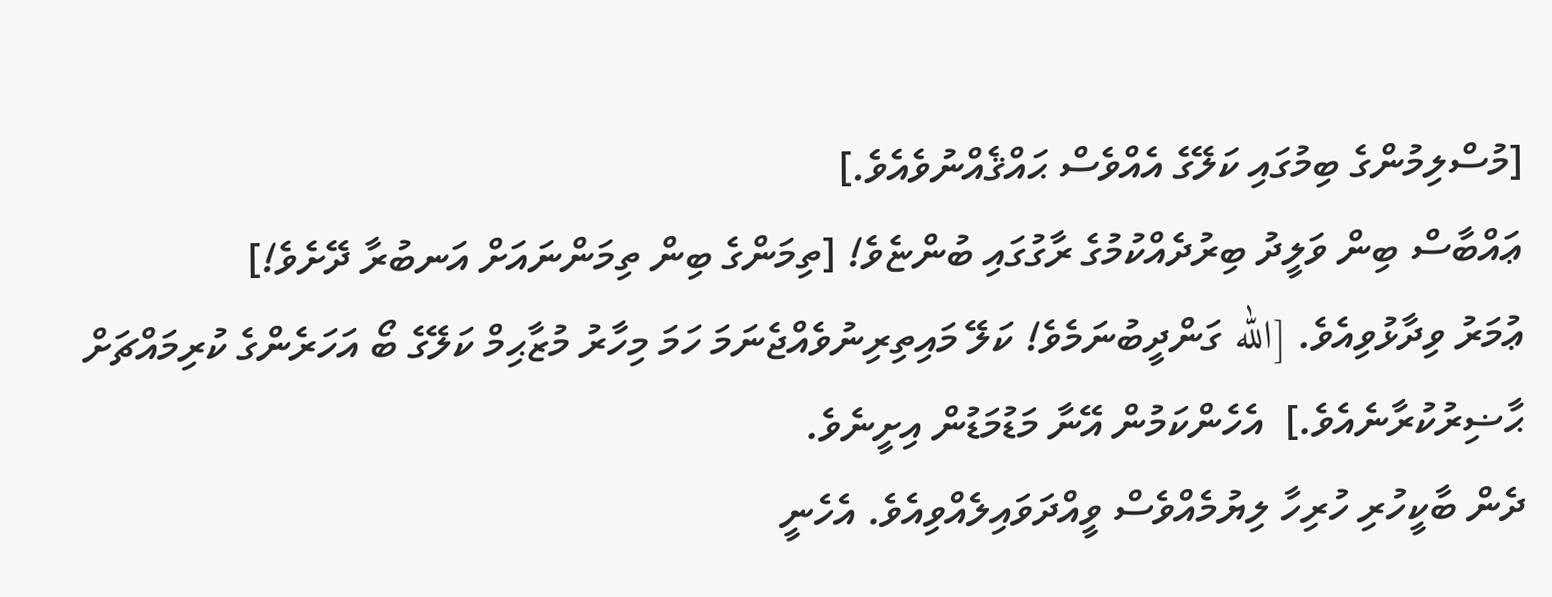[މުސްލިމުންގެ ބިމުގައި ކަލޭގެ އެއްވެސް ޙައްޤެއްނުވެއެވެ.]
ޢައްބާސް ބިން ވަލީދު ބިރުދެއްކުމުގެ ރާގުގައި ބުންޏެވެ! [ތިމަންގެ ބިން ތިމަންނައަށް އަނބުރާ ދޭށެވެ!]
ޢުމަރު ވިދާޅުވިއެވެ. [الله ގަންދީބުނަމެވެ! ކަލޭ މައިތިރިނުވެއްޖެނަމަ ހަމަ މިހާރު މުޒާޙިމް ކަލޭގެ ބޯ އަހަރެންގެ ކުރިމައްޗަށް ޙާޟިރުކުރާނެއެވެ.]  އެހެންކަމުން އޭނާ މަޑުމަޑުން އިށީނެވެ.
ދެން ބާކީހުރި ހުރިހާ ލިޔުމެއްވެސް ވީއްދަވައިލެއްވިއެވެ. އެހެނީ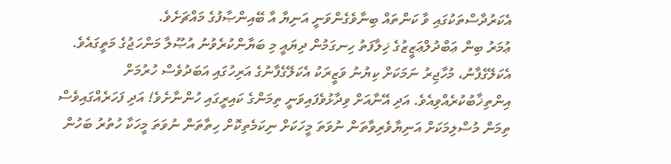އެކަރުދާސްތަކުގައި ވާ ކަންތައް ބިނާވެގެންވަނީ އަނިޔާ އާ ބޭއިންޞާފުގެ މައްޗަށެވެ.
ޢުމަރު ބިން ޢަބްދުލްޢަޒީޒުގެ ޚިލާފަތު ހިނގަމުން ދިޔައީ މި ބަޔާންކުރެވުނު އުޞޫލާ މަންހަޖުގެ މަތީގައެވެ. އެކަލޭގެފާނު، މުހާޖިރު ނަމަކަށް ކިޔުނު ވަޒީރަކު އެކަލޭގެފާނުގެ އަރިހުގައި އަބަދުވެސް ހުރުމަށް އިންތިޚާބުކުރެއްވިއެވެ. އަދި އޭނާއަށް ވިދާޅުވެފައިވަނީ ތިމަންގެ ކައިރީގައި ހުންނާށެވެ! އަދި ފަހަރެއްގައިވެސް ތިމަން މުސްލިމަކަށް އަނިޔާވެރިވާތަން ނުވަތަ މީހަކަށް ނިކަމެތިކޮށް ހިތާތަން ނުވަތަ މީހަކާ ހުތުރު ބަހުން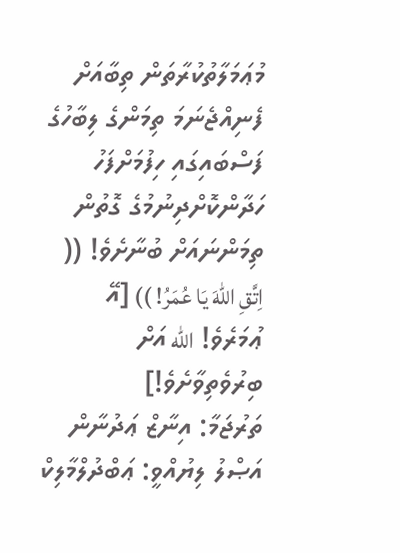މުޢަމަލާތުކުރާތަން ތިބާއަށް ފެނިއްޖެނަމަ ތިމަންގެ ލިބާހުގެ ފަސްބައިގައި ހިފުމަށްފަހު ހަދާންކޮށްދިނުމުގެ ގޮތުން ތިމަންނައަށް ބުނާށެވެ! (( اِتَّقِ اللهَ يَا عُمَرُ! )) [އޭ ޢުމަރެވެ! الله އަށް ބިރުވެތިވާށެވެ!]
ތަރުޖަމާ: އިނާޒް ޢަދުނާން
އަޞްލު ލިޔުއްވީ: ޢަބްދުލްމާލިކް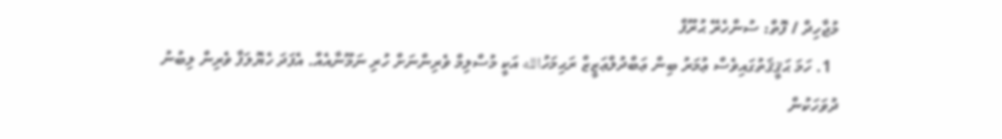މުޖާހިދް / ފޮތް: ސުންހެރޭ ޙުރޫފް
  1. ހަމަ ޙަޤީޤަތުގައިވެސް ޢުމަރު ބިން ޢަބްދުލްޢަޒީޒް ރަޙިމަހުالله އަކީ މުސްލިމް ވެރިންނަށް ހުރި ނަމޫނާއެއް. އެފަދަ ހެޔޮލަފާ ވެރިން ލިބުނު ދުވަހަކުން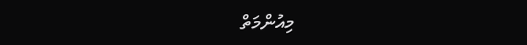މިއުންމަތް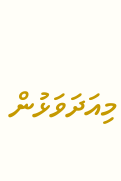މިއަދަވަޅުން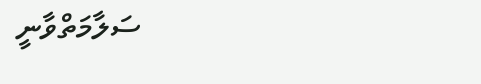ސަލާމަތްވާނީ